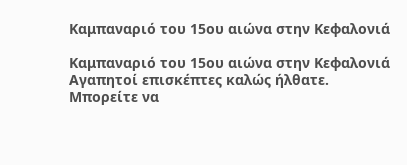Καμπαναριό του 15ου αιώνα στην Κεφαλονιά

Καμπαναριό του 15ου αιώνα στην Κεφαλονιά
Αγαπητοί επισκέπτες καλώς ήλθατε.
Μπορείτε να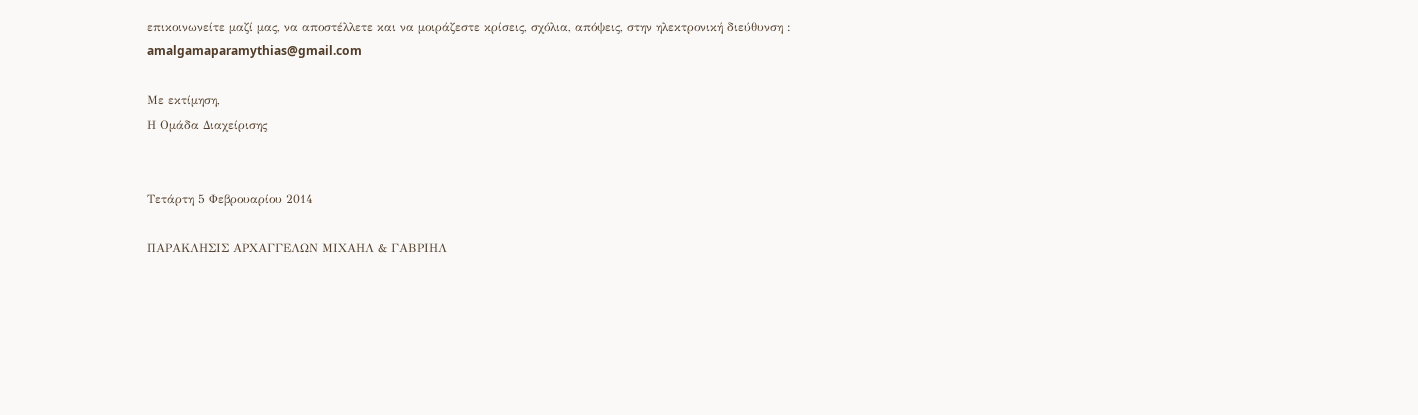επικοινωνείτε μαζί μας, να αποστέλλετε και να μοιράζεστε κρίσεις, σχόλια, απόψεις, στην ηλεκτρονική διεύθυνση :
amalgamaparamythias@gmail.com

Με εκτίμηση,
Η Ομάδα Διαχείρισης


Τετάρτη 5 Φεβρουαρίου 2014

ΠΑΡΑΚΛΗΣΙΣ ΑΡΧΑΓΓΕΛΩΝ ΜΙΧΑΗΛ & ΓΑΒΡΙΗΛ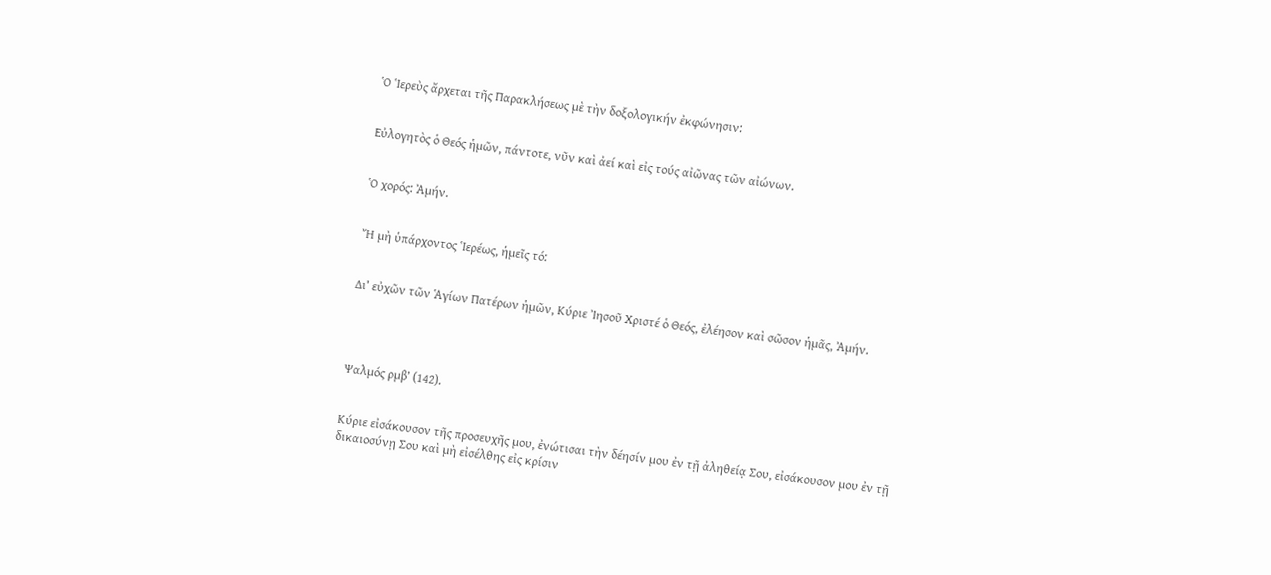Ὁ Ἱερεὺς ἄρχεται τῆς Παρακλήσεως μὲ τὴν δοξολογικήν ἐκφώνησιν:


Εὐλογητὸς ὁ Θεός ἡμῶν, πάντοτε, νῦν καὶ ἀεί καὶ εἰς τούς αἰῶνας τῶν αἰώνων.


Ὁ χορός: Ἀμήν.


Ἤ μὴ ὑπάρχοντος Ἱερέως, ἡμεῖς τό:


Δι’ εὐχῶν τῶν Ἁγίων Πατέρων ἡμῶν, Κύριε Ἰησοῦ Χριστέ ὁ Θεός, ἐλέησον καὶ σῶσον ἡμᾶς, Ἀμήν.




Ψαλμός ρμβ’ (142).


Κύριε εἰσάκουσον τῆς προσευχῆς μου, ἐνώτισαι τὴν δέησίν μου ἐν τῇ ἀληθείᾳ Σου, εἰσάκουσον μου ἐν τῇ δικαιοσύνῃ Σου καὶ μὴ εἰσέλθης εἰς κρίσιν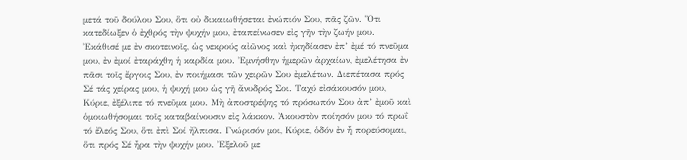μετά τοῦ δούλου Σου, ὅτι οὐ δικαιωθήσεται ἐνώπιόν Σου, πᾶς ζῶν. Ὅτι κατεδίωξεν ὁ ἐχθρός τὴν ψυχήν μου, ἐταπείνωσεν εἰς γῆν τὴν ζωήν μου. Ἐκάθισέ με ἐν σκοτεινοῖς, ὡς νεκρούς αἰῶνος καὶ ἠκηδίασεν ἐπ’ ἐμέ τό πνεῦμα μου, ἐν ἐμοί ἐταράχθη ἡ καρδία μου. Ἐμνήσθην ἡμερῶν ἀρχαίων, ἐμελέτησα ἐν πᾶσι τοῖς ἔργοις Σου, ἐν ποιήμασι τῶν χειρῶν Σου ἐμελέτων. Διεπέτασα πρός Σέ τάς χείρας μου, ἡ ψυχή μου ὡς γῆ ἄνυδρός Σοι. Ταχύ εἰσάκουσόν μου, Κύριε, ἐξέλιπε τό πνεῦμα μου. Μὴ ἀποστρέψης τό πρόσωπόν Σου ἀπ’ ἐμοῦ καὶ ὁμοιωθήσομαι τοῖς καταβαίνουσιν εἰς λάκκον. Ἀκουστὸν ποίησόν μου τό πρωΐ τό ἔλεός Σου, ὅτι ἐπὶ Σοί ἤλπισα. Γνώρισόν μοι, Κύριε, ὁδόν ἐν ἧ πορεύσομαι, ὅτι πρός Σέ ἦρα τὴν ψυχήν μου. Ἐξελοῦ με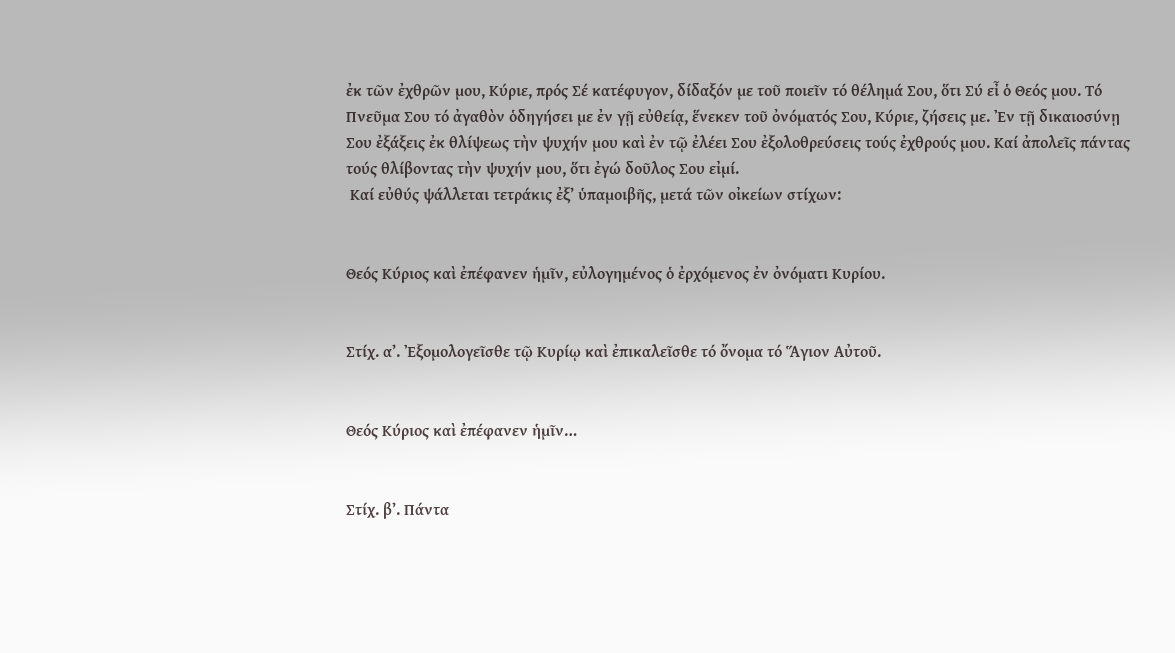ἐκ τῶν ἐχθρῶν μου, Κύριε, πρός Σέ κατέφυγον, δίδαξόν με τοῦ ποιεῖν τό θέλημά Σου, ὅτι Σύ εἶ ὁ Θεός μου. Τό Πνεῦμα Σου τό ἀγαθὸν ὁδηγήσει με ἐν γῇ εὐθείᾳ, ἕνεκεν τοῦ ὀνόματός Σου, Κύριε, ζήσεις με. Ἐν τῇ δικαιοσύνῃ Σου ἐξάξεις ἐκ θλίψεως τὴν ψυχήν μου καὶ ἐν τῷ ἐλέει Σου ἐξολοθρεύσεις τούς ἐχθρούς μου. Καί ἀπολεῖς πάντας τούς θλίβοντας τὴν ψυχήν μου, ὅτι ἐγώ δοῦλος Σου εἰμί.
 Καί εὐθύς ψάλλεται τετράκις ἐξ’ ὑπαμοιβῆς, μετά τῶν οἰκείων στίχων:


Θεός Κύριος καὶ ἐπέφανεν ἡμῖν, εὐλογημένος ὁ ἐρχόμενος ἐν ὀνόματι Κυρίου.


Στίχ. α’. Ἐξομολογεῖσθε τῷ Κυρίῳ καὶ ἐπικαλεῖσθε τό ὄνομα τό Ἅγιον Αὐτοῦ.


Θεός Κύριος καὶ ἐπέφανεν ἡμῖν…


Στίχ. β’. Πάντα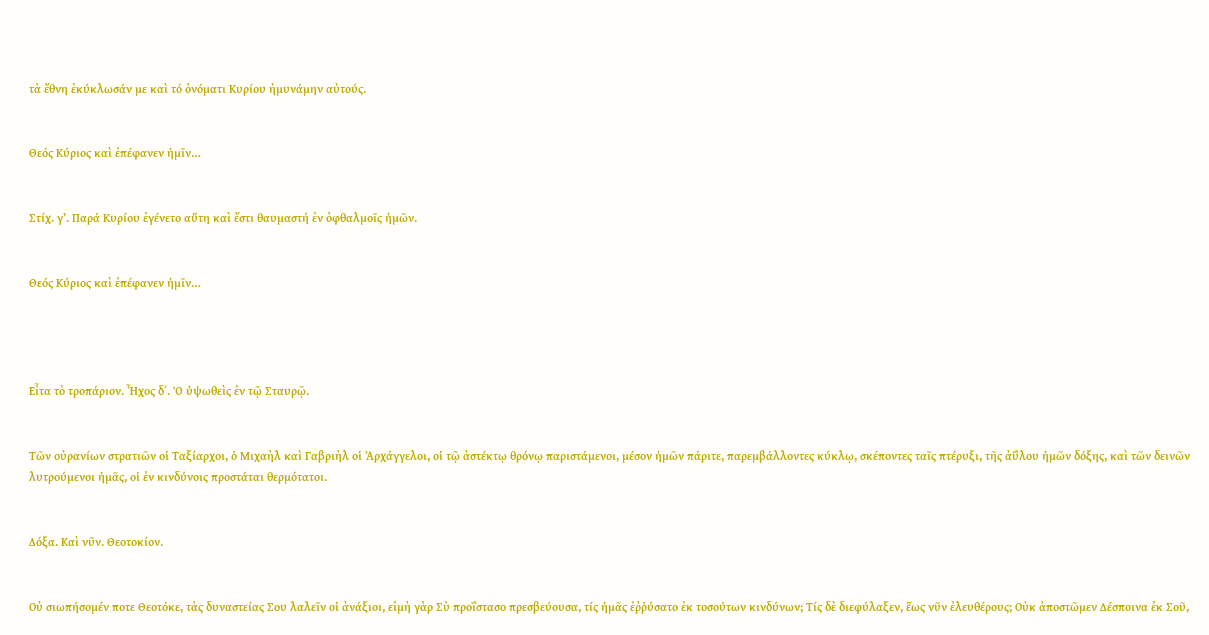τὰ ἔθνη ἐκύκλωσάν με καὶ τό ὀνόματι Κυρίου ἠμυνάμην αὐτούς.


Θεός Κύριος καὶ ἐπέφανεν ἡμῖν…


Στίχ. γ’. Παρά Κυρίου ἐγένετο αὕτη καὶ ἔστι θαυμαστή ἐν ὀφθαλμοῖς ἡμῶν.


Θεός Κύριος καὶ ἐπέφανεν ἡμῖν…




Εἶτα τὸ τροπάριον. Ἦχος δ΄. Ὁ ὑψωθεὶς ἐν τῷ Σταυρῷ.


Τῶν οὐρανίων στρατιῶν οἱ Ταξίαρχοι, ὁ Μιχαὴλ καὶ Γαβριὴλ οἱ Ἀρχάγγελοι, οἱ τῷ ἀστέκτῳ θρόνῳ παριστάμενοι, μέσον ἡμῶν πάριτε, παρεμβάλλοντες κύκλῳ, σκέποντες ταῖς πτέρυξι, τῆς ἀΰλου ἡμῶν δόξης, καὶ τῶν δεινῶν λυτρούμενοι ἡμᾶς, οἱ ἐν κινδύνοις προστάται θερμότατοι.


Δόξα. Καὶ νῦν. Θεοτοκίον.


Οὐ σιωπήσομέν ποτε Θεοτόκε, τὰς δυναστείας Σου λαλεῖν οἱ ἀνάξιοι, εἰμὴ γὰρ Σὺ προΐστασο πρεσβεύουσα, τίς ἡμᾶς ἐῤῥύσατο ἐκ τοσούτων κινδύνων; Τίς δὲ διεφύλαξεν, ἕως νῦν ἐλευθέρους; Οὐκ ἀποστῶμεν Δέσποινα ἐκ Σοῦ,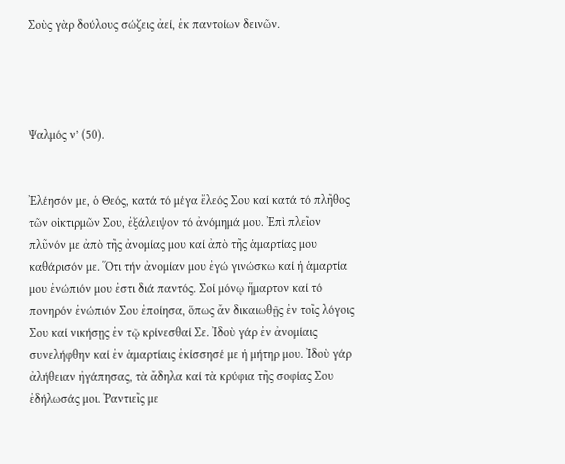Σοὺς γὰρ δούλους σώζεις ἀεί, ἐκ παντοίων δεινῶν.




Ψαλμός ν’ (50).


Ἐλέησόν με, ὁ Θεός, κατά τό μέγα ἔλεός Σου καί κατά τό πλῆθος τῶν οἰκτιρμῶν Σου, ἐξάλειψον τό ἀνόμημά μου. Ἐπὶ πλεῖον πλῦνόν με ἀπὸ τῆς ἀνομίας μου καί ἀπὸ τῆς ἁμαρτίας μου καθάρισόν με. Ὅτι τήν ἀνομίαν μου ἐγώ γινώσκω καί ἡ ἁμαρτία μου ἐνώπιόν μου ἐστι διά παντός. Σοί μόνῳ ἥμαρτον καί τό πονηρόν ἐνώπιόν Σου ἐποίησα, ὅπως ἄν δικαιωθῇς ἐν τοῖς λόγοις Σου καί νικήσῃς ἐν τῷ κρίνεσθαί Σε. Ἰδοὺ γάρ ἐν ἀνομίαις συνελήφθην καί ἐν ἁμαρτίαις ἐκίσσησέ με ἡ μήτηρ μου. Ἰδοὺ γάρ ἀλήθειαν ἠγάπησας, τὰ ἄδηλα καί τὰ κρύφια τῆς σοφίας Σου ἐδήλωσάς μοι. Ῥαντιεῖς με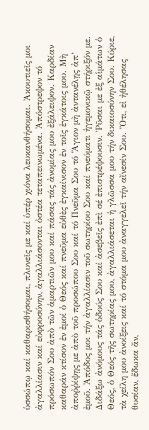ὑσσώπῳ καί καθαρισθήσομαι, πλυνεῖς με καί ὑπέρ χιόνα λευκανθήσομαι. Ἀκουτιεῖς μοι ἀγαλλίασιν καί εὐφροσύνην, ἀγαλλιάσονται ὀστέα τεταπεινωμένα. Ἀπόστρεψον τό πρόσωπόν Σου ἀπὸ τῶν ἁμαρτιῶν μου καί πάσας τάς ἀνομίας μου ἐξάλειψον. Καρδίαν καθαράν κτίσον ἐν ἐμοί ὁ Θεός καί πνεῦμα εὐθὲς ἐγκαίνισον ἐν τοῖς ἐγκάτοις μου. Μὴ ἀποῤῥίψῃς με ἀπὸ τοῦ προσώπου Σου καί τό Πνεῦμα Σου τό Ἅγιον μὴ ἀντανέλῃς ἀπ’ ἐμοῦ. Ἀπόδος μοι τήν ἀγαλλίασιν τοῦ σωτηρίου Σου καί πνεύματι ἡγεμονικῷ στήριξόν με. Διδάξω ἀνόμους τάς ὁδούς Σου καί ἀσεβεῖς ἐπὶ σέ ἐπιστρέψουσιν. Ῥῦσαι με ἐξ αἱμάτων ὁ Θεός, ὁ Θεός τῆς σωτηρίας μου, ἀγαλλιάσεται ἡ γλῶσσα μου τήν δικαιοσύνην Σου. Κύριε, τὰ χείλη μου ἀνοίξεις καί τό στόμα μου ἀναγγελεῖ τήν αἴνεσίν Σου. Ὅτι, εἰ ἠθέλησας θυσίαν, ἔδωκα ἄν,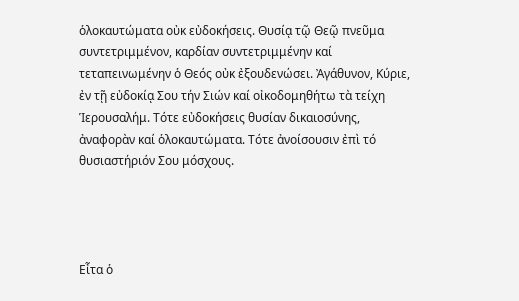ὁλοκαυτώματα οὐκ εὐδοκήσεις. Θυσίᾳ τῷ Θεῷ πνεῦμα συντετριμμένον, καρδίαν συντετριμμένην καί τεταπεινωμένην ὁ Θεός οὐκ ἐξουδενώσει. Ἀγάθυνον, Κύριε, ἐν τῇ εὐδοκίᾳ Σου τήν Σιών καί οἰκοδομηθήτω τὰ τείχη Ἱερουσαλήμ. Τότε εὐδοκήσεις θυσίαν δικαιοσύνης, ἀναφορὰν καί ὁλοκαυτώματα. Τότε ἀνοίσουσιν ἐπὶ τό θυσιαστήριόν Σου μόσχους.




Εἶτα ὁ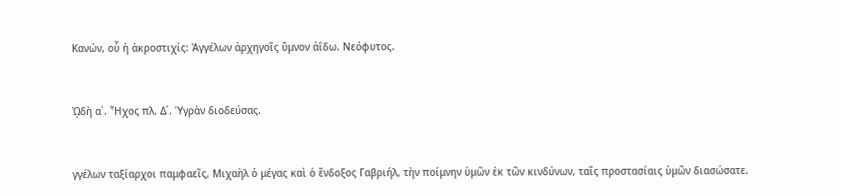Κανών, οὗ ἡ ἀκροστιχίς: Ἀγγέλων ἀρχηγοῖς ὕμνον ἀΐδω. Νεόφυτος.


ᾨδὴ α΄. Ἦχος πλ. Δ΄. Ὑγρὰν διοδεύσας.


γγέλων ταξίαρχοι παμφαεῖς, Μιχαὴλ ὁ μέγας καὶ ὁ ἔνδοξος Γαβριήλ, τὴν ποίμνην ὑμῶν ἐκ τῶν κινδύνων, ταῖς προστασίαις ὑμῶν διασώσατε.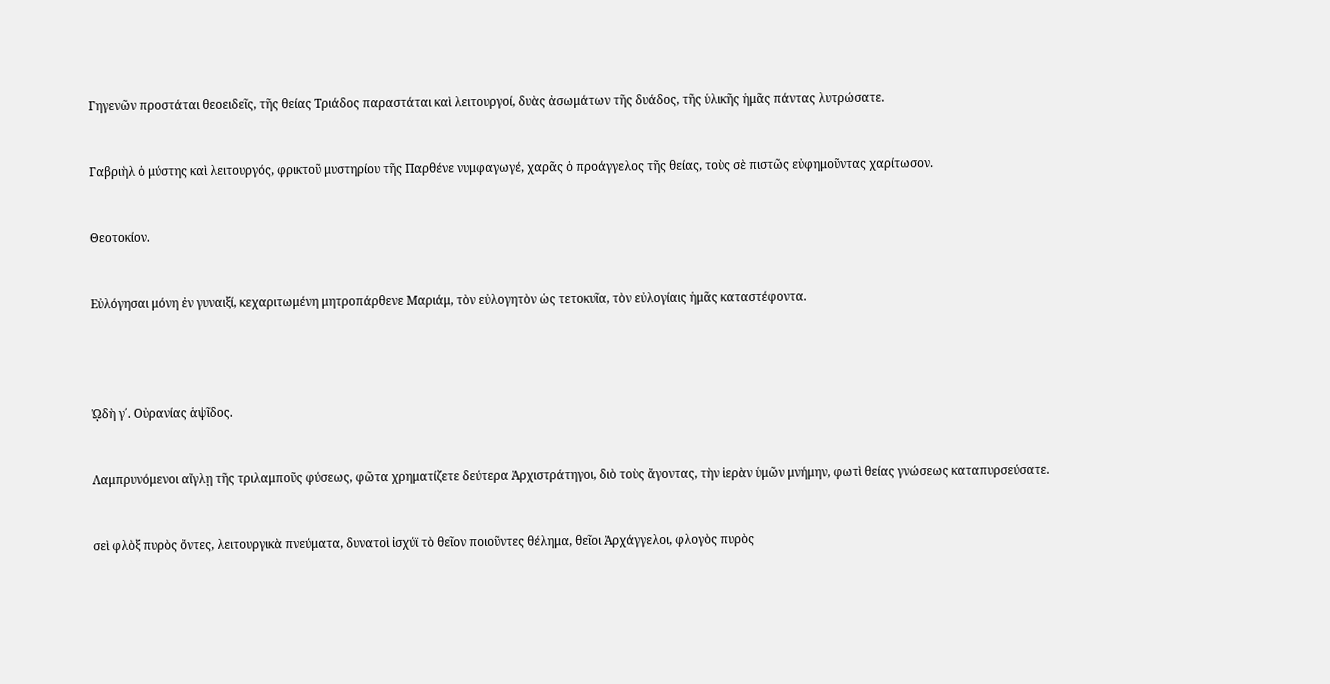Γηγενῶν προστάται θεοειδεῖς, τῆς θείας Τριάδος παραστάται καὶ λειτουργοί, δυὰς ἀσωμάτων τῆς δυάδος, τῆς ὑλικῆς ἡμᾶς πάντας λυτρώσατε.


Γαβριὴλ ὁ μύστης καὶ λειτουργός, φρικτοῦ μυστηρίου τῆς Παρθένε νυμφαγωγέ, χαρᾶς ὁ προάγγελος τῆς θείας, τοὺς σὲ πιστῶς εὐφημοῦντας χαρίτωσον.


Θεοτοκίον.


Εὐλόγησαι μόνη ἐν γυναιξί, κεχαριτωμένη μητροπάρθενε Μαριάμ, τὸν εὐλογητὸν ὡς τετοκυῖα, τὸν εὐλογίαις ἡμᾶς καταστέφοντα.




ᾨδὴ γ΄. Οὐρανίας ἁψῖδος.


Λαμπρυνόμενοι αἴγλῃ τῆς τριλαμποῦς φύσεως, φῶτα χρηματίζετε δεύτερα Ἀρχιστράτηγοι, διὸ τοὺς ἄγοντας, τὴν ἱερὰν ὑμῶν μνήμην, φωτὶ θείας γνώσεως καταπυρσεύσατε.


σεὶ φλὸξ πυρὸς ὄντες, λειτουργικὰ πνεύματα, δυνατοὶ ἰσχύϊ τὸ θεῖον ποιοῦντες θέλημα, θεῖοι Ἀρχάγγελοι, φλογὸς πυρὸς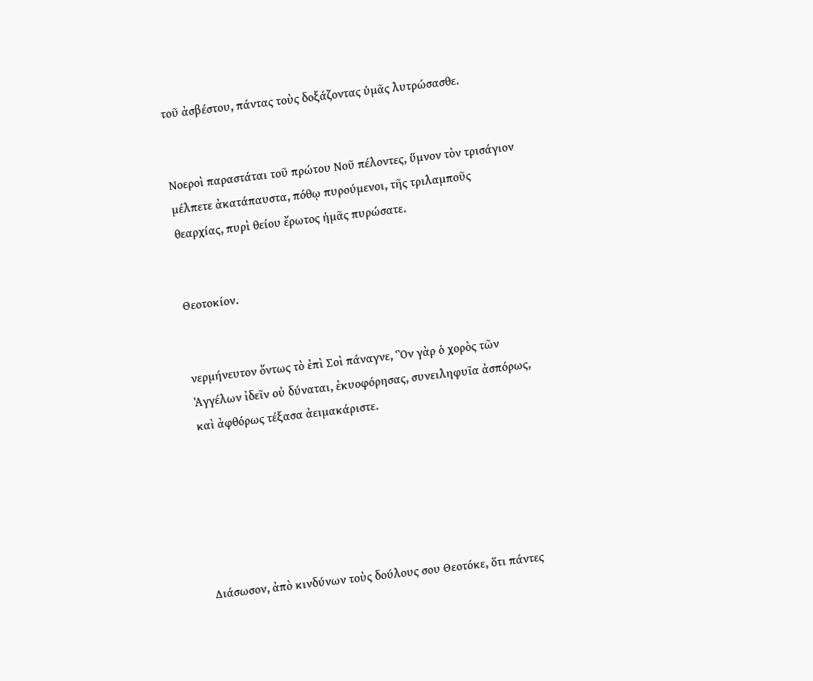τοῦ ἀσβέστου, πάντας τοὺς δοξάζοντας ὑμᾶς λυτρώσασθε.


Νοεροὶ παραστάται τοῦ πρώτου Νοῦ πέλοντες, ὕμνον τὸν τρισάγιον μέλπετε ἀκατάπαυστα, πόθῳ πυρούμενοι, τῆς τριλαμποῦς θεαρχίας, πυρὶ θείου ἔρωτος ἡμᾶς πυρώσατε.


Θεοτοκίον.


νερμήνευτον ὄντως τὸ ἐπὶ Σοὶ πάναγνε, Ὃν γὰρ ὁ χορὸς τῶν Ἀγγέλων ἰδεῖν οὐ δύναται, ἐκυοφόρησας, συνειληφυῖα ἀσπόρως, καὶ ἀφθόρως τέξασα ἀειμακάριστε.






Διάσωσον, ἀπὸ κινδύνων τοὺς δούλους σου Θεοτόκε, ὅτι πάντες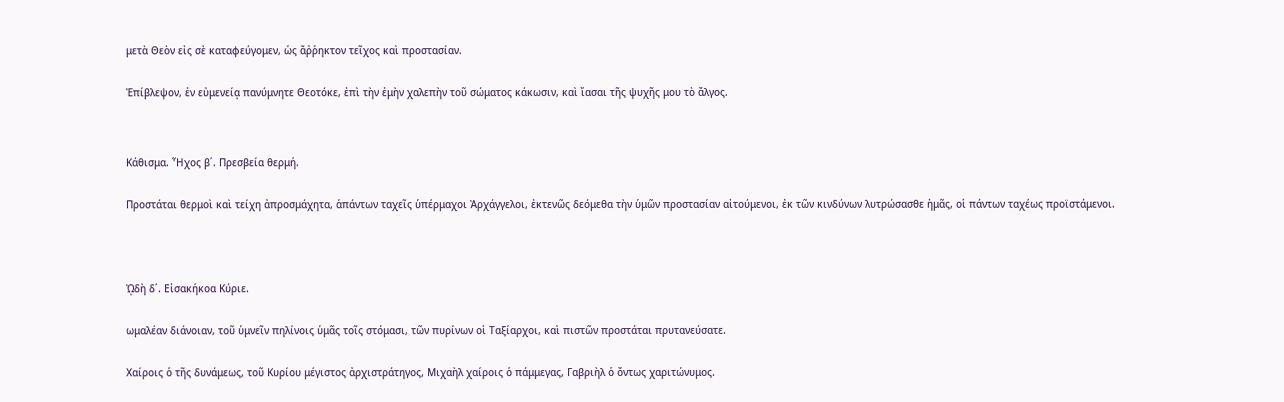μετὰ Θεὸν εἰς σὲ καταφεύγομεν, ὡς ἄῤῥηκτον τεῖχος καὶ προστασίαν.


Ἐπίβλεψον, ἐν εὐμενείᾳ πανύμνητε Θεοτόκε, ἐπὶ τὴν ἐμὴν χαλεπὴν τοῦ σώματος κάκωσιν, καὶ ἴασαι τῆς ψυχῆς μου τὸ ἄλγος.




Κάθισμα. Ἦχος β΄. Πρεσβεία θερμή.


Προστάται θερμοὶ καὶ τείχη ἀπροσμάχητα, ἁπάντων ταχεῖς ὑπέρμαχοι Ἀρχάγγελοι, ἐκτενῶς δεόμεθα τὴν ὑμῶν προστασίαν αἰτούμενοι, ἐκ τῶν κινδύνων λυτρώσασθε ἡμᾶς, οἱ πάντων ταχέως προϊστάμενοι.





ᾨδὴ δ΄. Εἰσακήκοα Κύριε.


ωμαλέαν διάνοιαν, τοῦ ὑμνεῖν πηλίνοις ὑμᾶς τοῖς στόμασι, τῶν πυρίνων οἱ Ταξίαρχοι, καὶ πιστῶν προστάται πρυτανεύσατε.


Χαίροις ὁ τῆς δυνάμεως, τοῦ Κυρίου μέγιστος ἀρχιστράτηγος, Μιχαὴλ χαίροις ὁ πάμμεγας, Γαβριὴλ ὁ ὄντως χαριτώνυμος.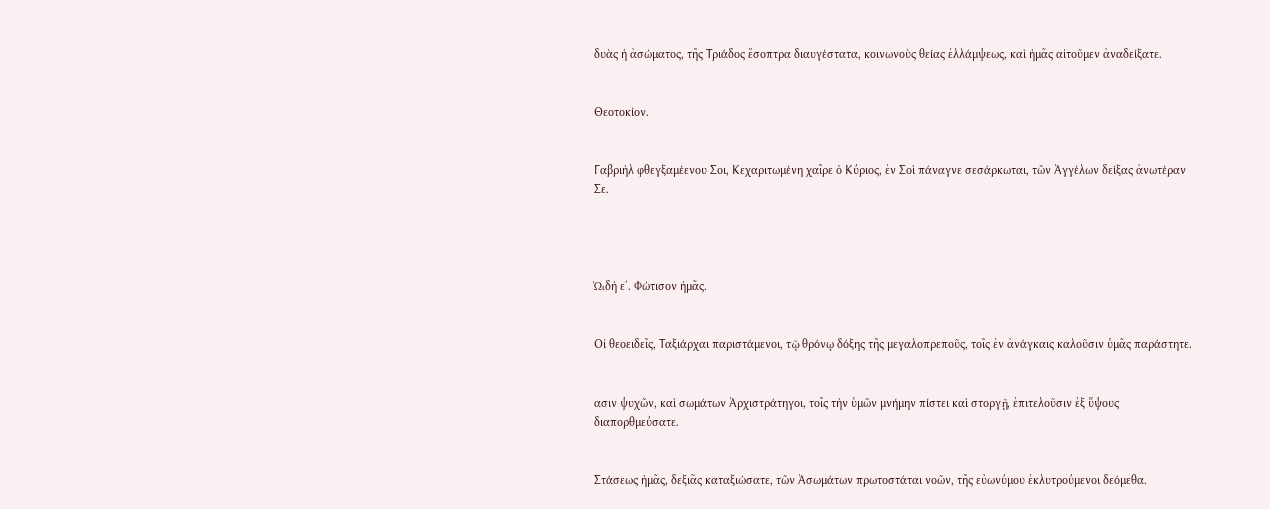δυὰς ἡ ἀσώματος, τῆς Τριάδος ἔσοπτρα διαυγέστατα, κοινωνοὺς θείας ἐλλάμψεως, καὶ ἡμᾶς αἰτοῦμεν ἀναδείξατε.


Θεοτοκίον.


Γαβριὴλ φθεγξαμέενου Σοι, Κεχαριτωμένη χαῖρε ὁ Κύριος, ἐν Σοὶ πάναγνε σεσάρκωται, τῶν Ἀγγέλων δείξας ἀνωτέραν Σε.




ᾨδὴ ε΄. Φώτισον ἡμᾶς.


Οἰ θεοειδεῖς, Ταξιάρχαι παριστάμενοι, τῷ θρόνῳ δόξης τῆς μεγαλοπρεποῦς, τοῖς ἐν ἀνάγκαις καλοῦσιν ὑμᾶς παράστητε.


ασιν ψυχῶν, καὶ σωμάτων Ἀρχιστράτηγοι, τοῖς τὴν ὑμῶν μνήμην πίστει καὶ στοργῇ, ἐπιτελοῦσιν ἐξ ὕψους διαπορθμεύσατε.


Στάσεως ἡμᾶς, δεξιᾶς καταξιώσατε, τῶν Ἀσωμάτων πρωτοστάται νοῶν, τῆς εὐωνύμου ἐκλυτρούμενοι δεόμεθα.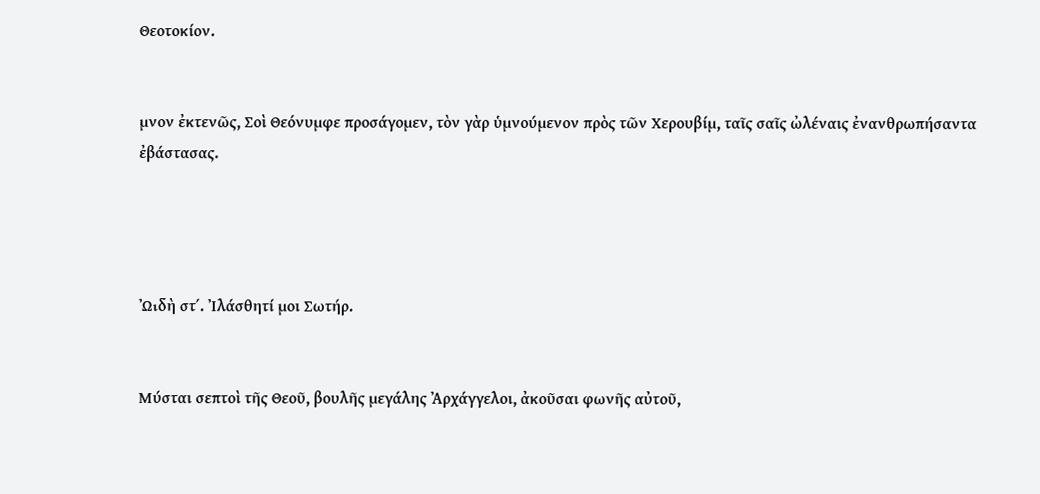Θεοτοκίον.


μνον ἐκτενῶς, Σοὶ Θεόνυμφε προσάγομεν, τὸν γὰρ ὑμνούμενον πρὸς τῶν Χερουβίμ, ταῖς σαῖς ὠλέναις ἐνανθρωπήσαντα ἐβάστασας.




ᾨδὴ στ΄. Ἰλάσθητί μοι Σωτήρ.


Μύσται σεπτοὶ τῆς Θεοῦ, βουλῆς μεγάλης Ἀρχάγγελοι, ἀκοῦσαι φωνῆς αὐτοῦ,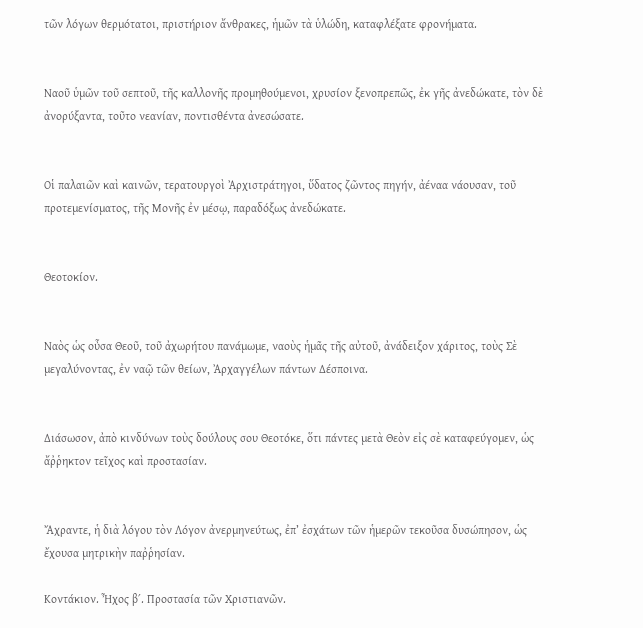τῶν λόγων θερμότατοι, πριστήριον ἄνθρακες, ἡμῶν τὰ ὑλώδη, καταφλέξατε φρονήματα.


Ναοῦ ὑμῶν τοῦ σεπτοῦ, τῆς καλλονῆς προμηθούμενοι, χρυσίον ξενοπρεπῶς, ἐκ γῆς ἀνεδώκατε, τὸν δὲ ἀνορύξαντα, τοῦτο νεανίαν, ποντισθέντα ἀνεσώσατε.


Οἱ παλαιῶν καὶ καινῶν, τερατουργοὶ Ἀρχιστράτηγοι, ὕδατος ζῶντος πηγήν, ἀέναα νάουσαν, τοῦ προτεμενίσματος, τῆς Μονῆς ἐν μέσῳ, παραδόξως ἀνεδώκατε.


Θεοτοκίον.


Ναὸς ὡς οὖσα Θεοῦ, τοῦ ἀχωρήτου πανάμωμε, ναοὺς ἡμᾶς τῆς αὐτοῦ, ἀνάδειξον χάριτος, τοὺς Σὲ μεγαλύνοντας, ἐν ναῷ τῶν θείων, Ἀρχαγγέλων πάντων Δέσποινα.


Διάσωσον, ἀπὸ κινδύνων τοὺς δούλους σου Θεοτόκε, ὅτι πάντες μετὰ Θεὸν εἰς σὲ καταφεύγομεν, ὡς ἄῤῥηκτον τεῖχος καὶ προστασίαν.


Ἄχραντε, ἡ διὰ λόγου τὸν Λόγον ἀνερμηνεύτως, ἐπ’ ἐσχάτων τῶν ἡμερῶν τεκοῦσα δυσώπησον, ὡς ἔχουσα μητρικὴν παῤῥησίαν.

Κοντάκιον. Ἦχος β΄. Προστασία τῶν Χριστιανῶν.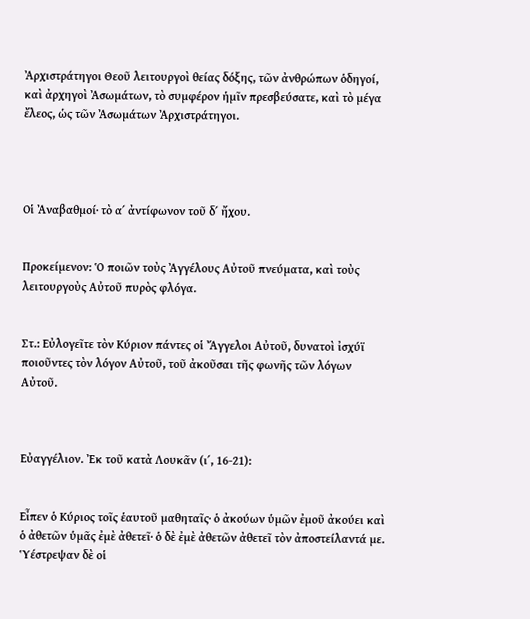Ἀρχιστράτηγοι Θεοῦ λειτουργοὶ θείας δόξης, τῶν ἀνθρώπων ὁδηγοί, καὶ ἀρχηγοὶ Ἀσωμάτων, τὸ συμφέρον ἡμῖν πρεσβεύσατε, καὶ τὸ μέγα ἔλεος, ὡς τῶν Ἀσωμάτων Ἀρχιστράτηγοι.




Οἱ Ἀναβαθμοί· τὸ α΄ ἀντίφωνον τοῦ δ΄ ἤχου.


Προκείμενον: Ὁ ποιῶν τοὺς Ἀγγέλους Αὐτοῦ πνεύματα, καὶ τοὺς λειτουργοὺς Αὐτοῦ πυρὸς φλόγα.


Στ.: Εὐλογεῖτε τὸν Κύριον πάντες οἱ Ἄγγελοι Αὐτοῦ, δυνατοὶ ἰσχύϊ ποιοῦντες τὸν λόγον Αὐτοῦ, τοῦ ἀκοῦσαι τῆς φωνῆς τῶν λόγων Αὐτοῦ.



Εὐαγγέλιον. Ἐκ τοῦ κατὰ Λουκᾶν (ι΄, 16-21):


Εἶπεν ὁ Κύριος τοῖς ἑαυτοῦ μαθηταῖς· ὁ ἀκούων ὑμῶν ἐμοῦ ἀκούει καὶ ὁ ἀθετῶν ὑμᾶς ἐμὲ ἀθετεῖ· ὁ δὲ ἐμὲ ἀθετῶν ἀθετεῖ τὸν ἀποστείλαντά με. Ὑέστρεψαν δὲ οἱ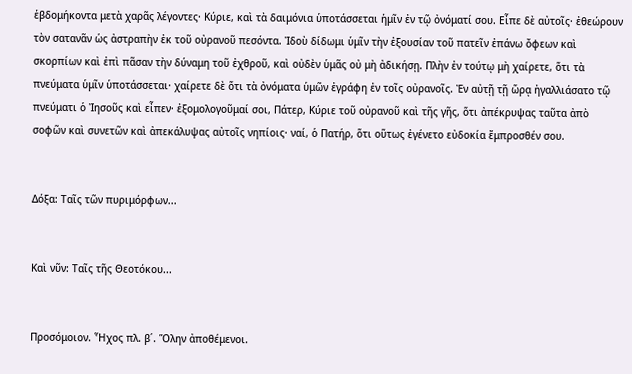ἑβδομήκοντα μετὰ χαρᾶς λέγοντες· Κύριε, καὶ τὰ δαιμόνια ὑποτάσσεται ἡμῖν ἐν τῷ ὀνόματί σου. Εἶπε δὲ αὐτοῖς· ἐθεώρουν τὸν σατανᾶν ὡς ἀστραπὴν ἐκ τοῦ οὐρανοῦ πεσόντα. Ἰδοὺ δίδωμι ὑμῖν τὴν ἐξουσίαν τοῦ πατεῖν ἐπάνω ὄφεων καὶ σκορπίων καὶ ἐπὶ πᾶσαν τὴν δύναμη τοῦ ἐχθροῦ, καὶ οὐδὲν ὑμᾶς οὐ μὴ ἀδικήσῃ. Πλὴν ἐν τούτῳ μὴ χαίρετε, ὅτι τὰ πνεύματα ὑμῖν ὑποτάσσεται· χαίρετε δὲ ὅτι τὰ ὀνόματα ὑμῶν ἐγράφη ἐν τοῖς οὐρανοῖς. Ἐν αὐτῇ τῇ ὥρᾳ ἠγαλλιάσατο τῷ πνεύματι ὁ Ἰησοῦς καὶ εἶπεν· ἐξομολογοῦμαί σοι, Πάτερ, Κύριε τοῦ οὐρανοῦ καὶ τῆς γῆς, ὅτι ἀπέκρυψας ταῦτα ἀπὸ σοφῶν καὶ συνετῶν καὶ ἀπεκάλυψας αὐτοῖς νηπίοις· ναί, ὁ Πατήρ, ὅτι οὕτως ἐγένετο εὐδοκία ἔμπροσθέν σου.


Δόξα: Ταῖς τῶν πυριμόρφων...


Καὶ νῦν: Ταῖς τῆς Θεοτόκου...


Προσόμοιον. Ἦχος πλ. β΄. Ὅλην ἀποθέμενοι.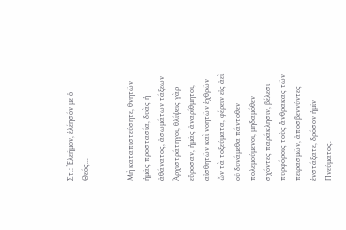Στ.: Ἐλεῆμον, ἐλέησόν με ὁ Θεός...


Μὴ καταπιστεύσητε, θνητῶν ἡμᾶς προστασία, δυὰς ἡ ἀθάνατος, ἀσωμάτων τάξεων Ἀρχιστράτηγοι, θλίψεις γὰρ εὕροσαν, ἡμᾶς ἀναρίθμητοι, αἰσθητῶν καὶ νοητῶν ἐχθρῶν ὧν τὰ τοξεύματα, φέρειν εἰς ἀεὶ οὐ δυνάμεθα πάντοθεν πολεμούμενοι, μηδαμόθεν σχόντες παράκλησιν, βέλεσι πυρφόροις τοὺς ἄνθρακας τῶν πειρασμῶν, ἀποσβεννύντες ἐνστάξατε, δρόσον ἡμῖν Πνεύματος.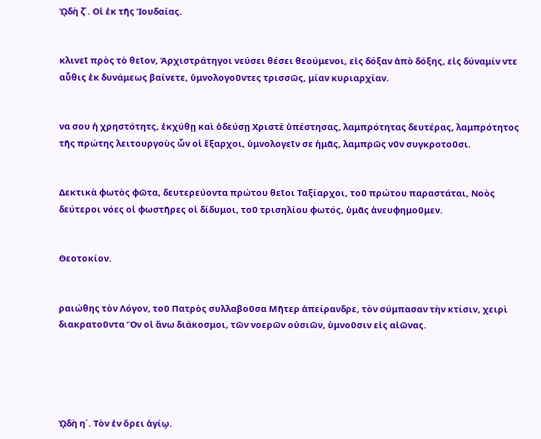ᾨδὴ ζ΄. Οἱ ἐκ τῆς Ἰουδαίας.


κλινεῖ πρὸς τὸ θεῖον, Ἀρχιστράτηγοι νεύσει θέσει θεούμενοι, εἰς δόξαν ἀπὸ δόξης, εἰς δύναμίν ντε αὖθις ἐκ δυνάμεως βαίνετε, ὑμνολογοῦντες τρισσῶς, μίαν κυριαρχίαν.


να σου ἡ χρηστότητς, ἐκχύθῃ καὶ ὁδεύσῃ Χριστὲ ὑπέστησας, λαμπρότητας δευτέρας, λαμπρότητος τῆς πρώτης λειτουργοὺς ὧν οἱ ἔξαρχοι, ὑμνολογεῖν σε ἡμᾶς, λαμπρῶς νῦν συγκροτοῦσι.


Δεκτικὰ φωτὸς φῶτα, δευτερεύοντα πρώτου θεῖοι Ταξίαρχοι, τοῦ πρώτου παραστάται, Νοὸς δεύτεροι νόες οἱ φωστῆρες οἱ δίδυμοι, τοῦ τρισηλίου φωτός, ὑμᾶς ἀνευφημοῦμεν.


Θεοτοκίον.


ραιώθης τὸν Λόγον, τοῦ Πατρὸς συλλαβοῦσα Μῆτερ ἀπείρανδρε, τὸν σύμπασαν τὴν κτίσιν, χειρὶ διακρατοῦντα Ὃν οἱ ἄνω διάκοσμοι, τῶν νοερῶν οὐσιῶν, ὑμνοῦσιν εἰς αἰῶνας.





ᾨδὴ η΄. Τὸν ἐν ὄρει ἁγίῳ.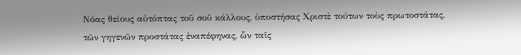Νόας θείους αὐτόπτας τοῦ σοῦ κάλλους, ὑποστήσας Χριστὲ τούτων τοὺς πρωτοστάτας, τῶν γηγενῶν προστάτας ἐναπέφηνας, ὧν ταῖς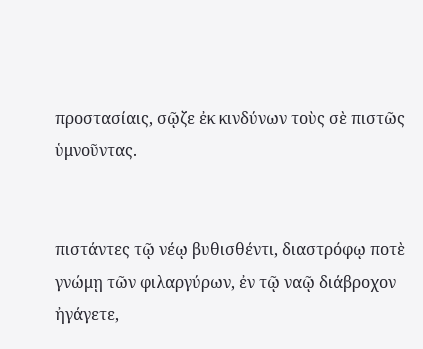προστασίαις, σῷζε ἐκ κινδύνων τοὺς σὲ πιστῶς ὑμνοῦντας.


πιστάντες τῷ νέῳ βυθισθέντι, διαστρόφῳ ποτὲ γνώμῃ τῶν φιλαργύρων, ἐν τῷ ναῷ διάβροχον ἠγάγετε,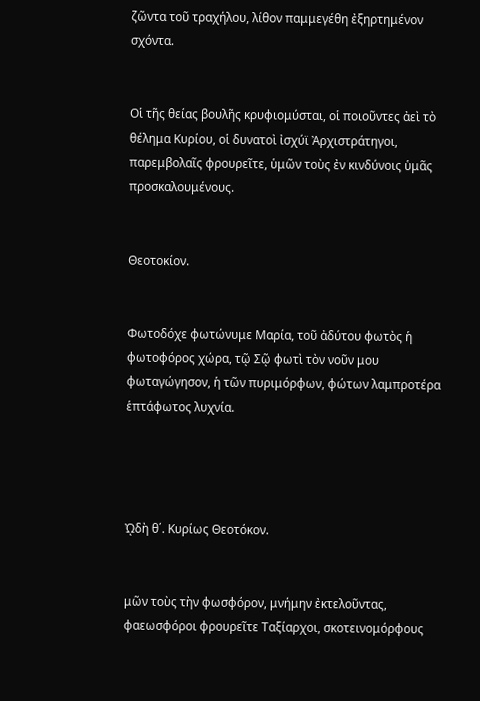ζῶντα τοῦ τραχήλου, λίθον παμμεγέθη ἐξηρτημένον σχόντα.


Οἱ τῆς θείας βουλῆς κρυφιομύσται, οἱ ποιοῦντες ἀεὶ τὸ θέλημα Κυρίου, οἱ δυνατοὶ ἰσχύϊ Ἀρχιστράτηγοι, παρεμβολαῖς φρουρεῖτε, ὑμῶν τοὺς ἐν κινδύνοις ὑμᾶς προσκαλουμένους.


Θεοτοκίον.


Φωτοδόχε φωτώνυμε Μαρία, τοῦ ἀδύτου φωτὸς ἡ φωτοφόρος χώρα, τῷ Σῷ φωτὶ τὸν νοῦν μου φωταγώγησον, ἡ τῶν πυριμόρφων, φώτων λαμπροτέρα ἑπτάφωτος λυχνία.




ᾨδὴ θ΄. Κυρίως Θεοτόκον.


μῶν τοὺς τὴν φωσφόρον, μνήμην ἐκτελοῦντας, φαεωσφόροι φρουρεῖτε Ταξίαρχοι, σκοτεινομόρφους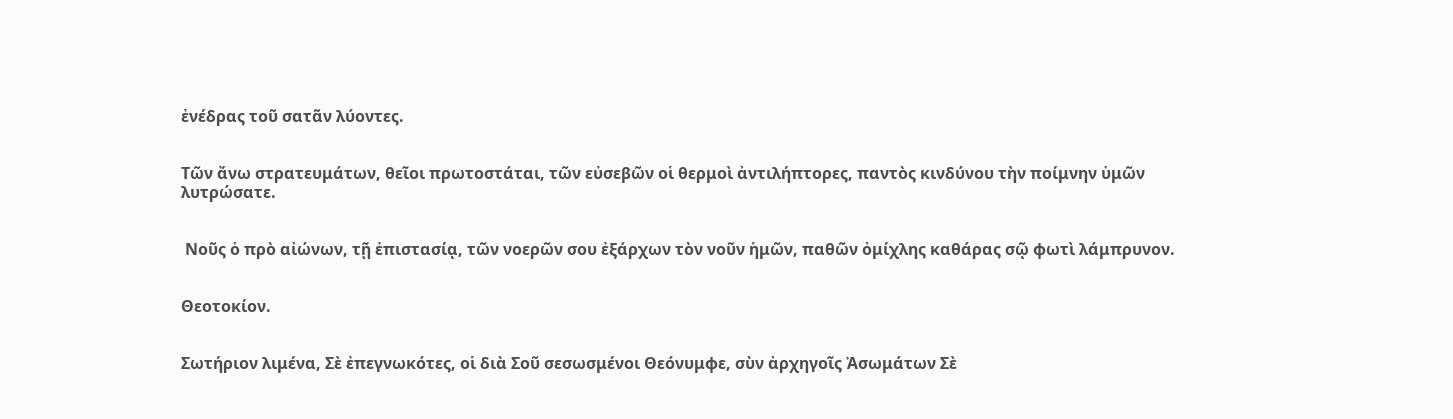ἐνέδρας τοῦ σατᾶν λύοντες.


Τῶν ἄνω στρατευμάτων, θεῖοι πρωτοστάται, τῶν εὐσεβῶν οἱ θερμοὶ ἀντιλήπτορες, παντὸς κινδύνου τὴν ποίμνην ὑμῶν λυτρώσατε.


 Νοῦς ὁ πρὸ αἰώνων, τῇ ἐπιστασίᾳ, τῶν νοερῶν σου ἐξάρχων τὸν νοῦν ἡμῶν, παθῶν ὀμίχλης καθάρας σῷ φωτὶ λάμπρυνον.


Θεοτοκίον.


Σωτήριον λιμένα, Σὲ ἐπεγνωκότες, οἱ διὰ Σοῦ σεσωσμένοι Θεόνυμφε, σὺν ἀρχηγοῖς Ἀσωμάτων Σὲ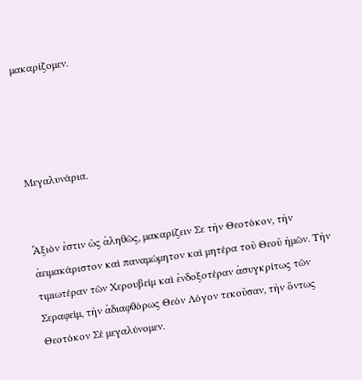μακαρίζομεν.




Μεγαλυνάρια.


Ἄξιόν ἐστιν ὡς ἀληθῶς, μακαρίζειν Σε τὴν Θεοτόκον, τὴν ἀειμακάριστον καὶ παναμώμητον καὶ μητέρα τοῦ Θεοῦ ἡμῶν. Τὴν τιμιωτέραν τῶν Χερουβείμ καὶ ἐνδοξοτέραν ἀσυγκρίτως τῶν Σεραφείμ, τὴν ἀδιαφθόρως Θεόν Λόγον τεκοῦσαν, τὴν ὄντως Θεοτόκον Σέ μεγαλύνομεν.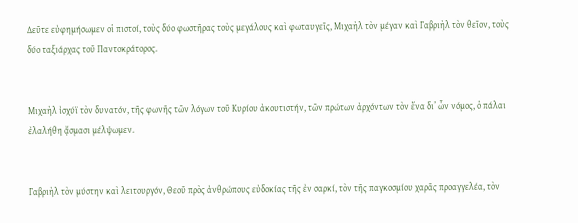Δεῦτε εὐφημήσωμεν οἱ πιστοί, τοὺς δύο φωστῆρας τοὺς μεγάλους καὶ φωταυγεῖς, Μιχαὴλ τὸν μέγαν καὶ Γαβριὴλ τὸν θεῖον, τοὺς δύο ταξιάρχας τοῦ Παντοκράτορος.


Μιχαὴλ ἰσχύϊ τὸν δυνατόν, τῆς φωνῆς τῶν λόγων τοῦ Κυρίου ἀκουτιστήν, τῶν πρώτων ἀρχόντων τὸν ἕνα δι’ ὧν νόμος, ὁ πάλαι ἐλαλήθη ᾄσμασι μέλψωμεν.


Γαβριὴλ τὸν μύστην καὶ λειτουργόν, Θεοῦ πρὸς ἀνθρώπους εὐδοκίας τῆς ἐν σαρκί, τὸν τῆς παγκοσμίου χαρᾶς προαγγελέα, τὸν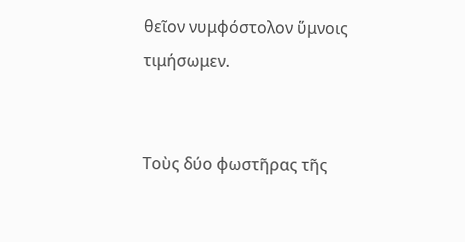θεῖον νυμφόστολον ὕμνοις τιμήσωμεν.


Τοὺς δύο φωστῆρας τῆς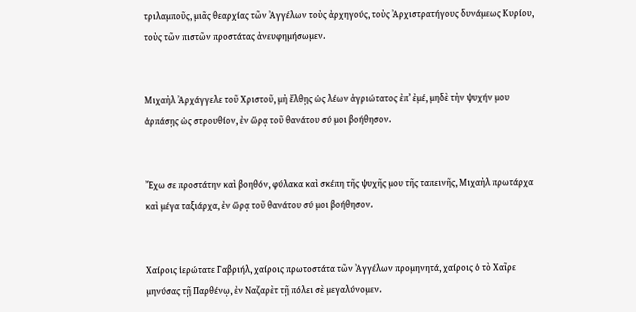τριλαμποῦς, μιᾶς θεαρχίας τῶν Ἀγγέλων τοὺς ἀρχηγούς, τοὺς Ἀρχιστρατήγους δυνάμεως Κυρίου, τοὺς τῶν πιστῶν προστάτας ἀνευφημήσωμεν.


Μιχαὴλ Ἀρχάγγελε τοῦ Χριστοῦ, μὴ ἔλθῃς ὡς λέων ἀγριώτατος ἐπ’ ἐμέ, μηδὲ τὴν ψυχήν μου ἁρπάσῃς ὡς στρουθίον, ἐν ὥρᾳ τοῦ θανάτου σύ μοι βοήθησον.


Ἔχω σε προστάτην καὶ βοηθόν, φύλακα καὶ σκέπη τῆς ψυχῆς μου τῆς ταπεινῆς, Μιχαὴλ πρωτάρχα καὶ μέγα ταξιάρχα, ἐν ὥρᾳ τοῦ θανάτου σύ μοι βοήθησον.


Χαίροις ἱερώτατε Γαβριήλ, χαίροις πρωτοστάτα τῶν Ἀγγέλων προμηνητά, χαίροις ὁ τὸ Χαῖρε μηνύσας τῇ Παρθένῳ, ἐν Ναζαρὲτ τῇ πόλει σὲ μεγαλύνομεν.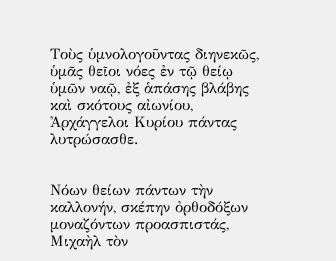Τοὺς ὑμνολογοῦντας διηνεκῶς, ὑμᾶς θεῖοι νόες ἐν τῷ θείῳ ὑμῶν ναῷ, ἐξ ἁπάσης βλάβης καὶ σκότους αἰωνίου, Ἀρχάγγελοι Κυρίου πάντας λυτρώσασθε.


Νόων θείων πάντων τὴν καλλονήν, σκέπην ὀρθοδόξων μοναζόντων προασπιστάς, Μιχαὴλ τὸν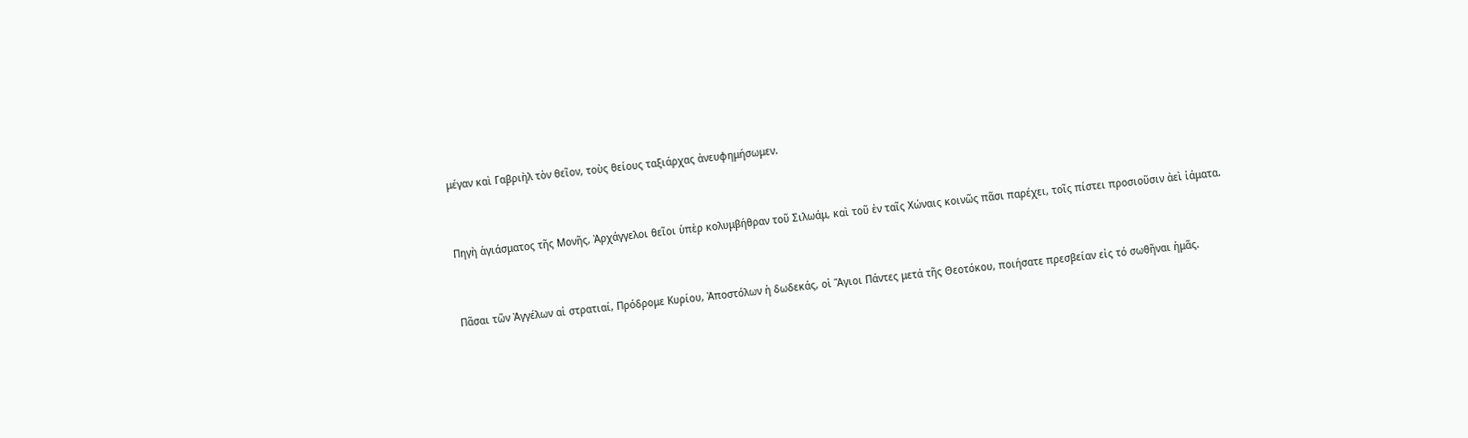μέγαν καὶ Γαβριὴλ τὸν θεῖον, τοὺς θείους ταξιάρχας ἀνευφημήσωμεν.


Πηγὴ ἁγιάσματος τῆς Μονῆς, Ἀρχάγγελοι θεῖοι ὑπὲρ κολυμβήθραν τοῦ Σιλωάμ, καὶ τοῦ ἐν ταῖς Χώναις κοινῶς πᾶσι παρέχει, τοῖς πίστει προσιοῦσιν ἀεὶ ἰάματα.


Πᾶσαι τῶν Ἀγγέλων αἱ στρατιαί, Πρόδρομε Κυρίου, Ἀποστόλων ἡ δωδεκάς, οἱ Ἅγιοι Πάντες μετά τῆς Θεοτόκου, ποιήσατε πρεσβείαν εἰς τό σωθῆναι ἡμᾶς.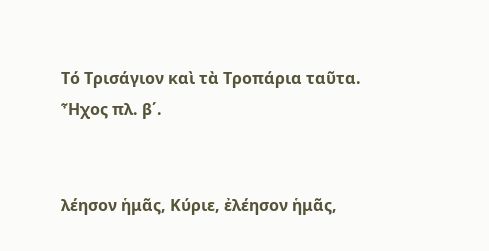Τό Τρισάγιον καὶ τὰ Τροπάρια ταῦτα. Ἦχος πλ. β΄.


λέησον ἡμᾶς, Κύριε, ἐλέησον ἡμᾶς,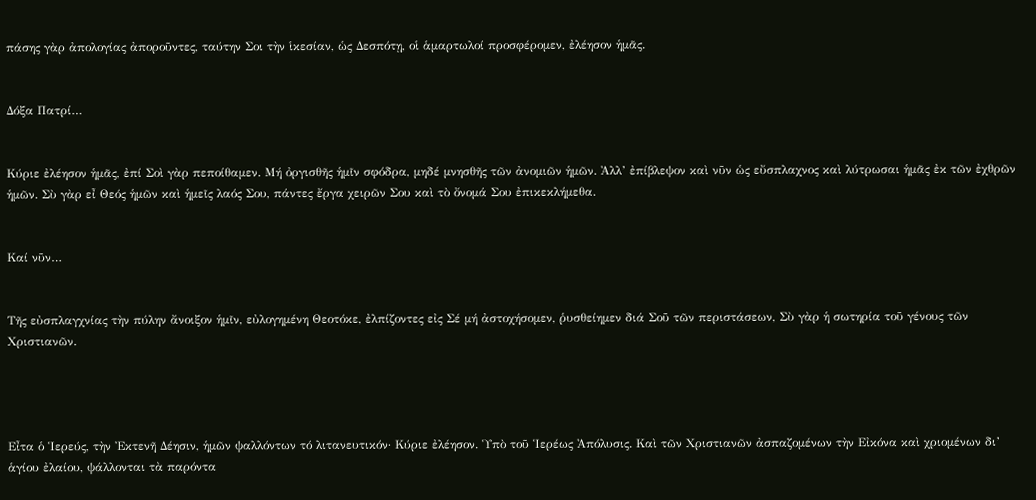πάσης γὰρ ἀπολογίας ἀποροῦντες, ταύτην Σοι τὴν ἱκεσίαν, ὡς Δεσπότῃ, οἱ ἁμαρτωλοί προσφέρομεν, ἐλέησον ἡμᾶς.


Δόξα Πατρί…


Κύριε ἐλέησον ἡμᾶς, ἐπί Σοὶ γὰρ πεποίθαμεν. Μή ὀργισθῆς ἡμῖν σφόδρα, μηδέ μνησθῆς τῶν ἀνομιῶν ἡμῶν. Ἀλλ’ ἐπίβλεψον καὶ νῦν ὡς εὔσπλαχνος καὶ λύτρωσαι ἡμᾶς ἐκ τῶν ἐχθρῶν ἡμῶν. Σὺ γὰρ εἶ Θεός ἡμῶν καὶ ἡμεῖς λαός Σου, πάντες ἔργα χειρῶν Σου καὶ τὸ ὄνομά Σου ἐπικεκλήμεθα.


Καί νῦν…


Τῆς εὐσπλαγχνίας τὴν πύλην ἄνοιξον ἡμῖν, εὐλογημένη Θεοτόκε, ἐλπίζοντες εἰς Σέ μή ἀστοχήσομεν, ῥυσθείημεν διά Σοῦ τῶν περιστάσεων, Σὺ γὰρ ἡ σωτηρία τοῦ γένους τῶν Χριστιανῶν.




Εἶτα ὁ Ἱερεύς, τὴν Ἐκτενῆ Δέησιν, ἡμῶν ψαλλόντων τό λιτανευτικόν· Κύριε ἐλέησον. Ὑπὸ τοῦ Ἱερέως Ἀπόλυσις. Καὶ τῶν Χριστιανῶν ἀσπαζομένων τὴν Εἰκόνα καὶ χριομένων δι’ ἁγίου ἐλαίου, ψάλλονται τὰ παρόντα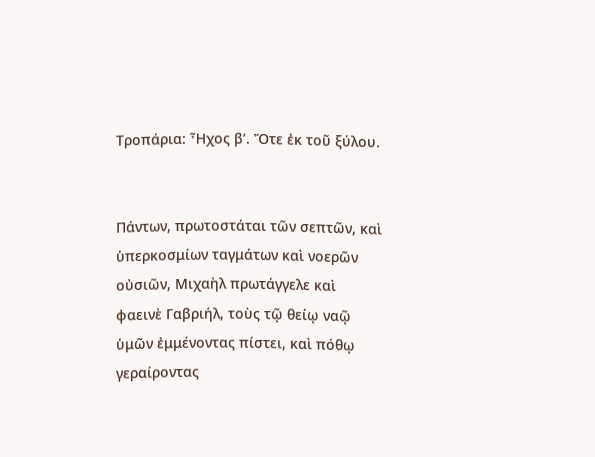Τροπάρια: Ἦχος β’. Ὅτε ἐκ τοῦ ξύλου.


Πάντων, πρωτοστάται τῶν σεπτῶν, καὶ ὑπερκοσμίων ταγμάτων καὶ νοερῶν οὐσιῶν, Μιχαὴλ πρωτάγγελε καὶ φαεινὲ Γαβριήλ, τοὺς τῷ θείῳ ναῷ ὑμῶν ἐμμένοντας πίστει, καὶ πόθῳ γεραίροντας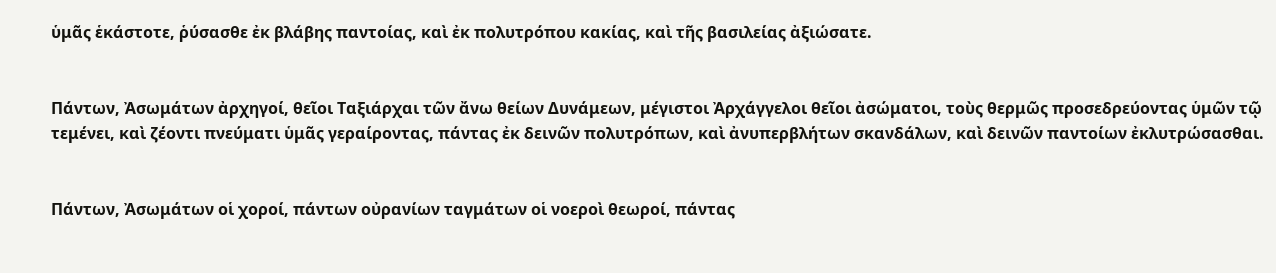ὑμᾶς ἑκάστοτε, ῥύσασθε ἐκ βλάβης παντοίας, καὶ ἐκ πολυτρόπου κακίας, καὶ τῆς βασιλείας ἀξιώσατε.


Πάντων, Ἀσωμάτων ἀρχηγοί, θεῖοι Ταξιάρχαι τῶν ἄνω θείων Δυνάμεων, μέγιστοι Ἀρχάγγελοι θεῖοι ἀσώματοι, τοὺς θερμῶς προσεδρεύοντας ὑμῶν τῷ τεμένει, καὶ ζέοντι πνεύματι ὑμᾶς γεραίροντας, πάντας ἐκ δεινῶν πολυτρόπων, καὶ ἀνυπερβλήτων σκανδάλων, καὶ δεινῶν παντοίων ἐκλυτρώσασθαι.


Πάντων, Ἀσωμάτων οἱ χοροί, πάντων οὐρανίων ταγμάτων οἱ νοεροὶ θεωροί, πάντας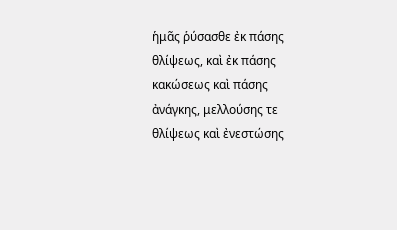ἡμᾶς ῥύσασθε ἐκ πάσης θλίψεως, καὶ ἐκ πάσης κακώσεως καὶ πάσης ἀνάγκης, μελλούσης τε θλίψεως καὶ ἐνεστώσης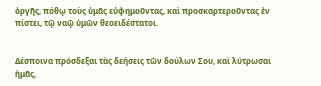ὀργῆς, πόθῳ τοὺς ὑμᾶς εὐφημοῦντας, καὶ προσκαρτεροῦντας ἐν πίστει, τῷ ναῷ ὑμῶν θεοειδέστατοι.


Δέσποινα πρόσδεξαι τὰς δεήσεις τῶν δούλων Σου, καὶ λύτρωσαι ἡμᾶς,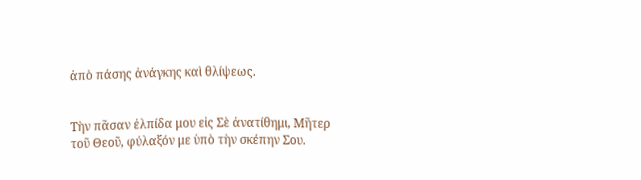ἀπὸ πάσης ἀνάγκης καὶ θλίψεως.


Τὴν πᾶσαν ἐλπίδα μου εἰς Σὲ ἀνατίθημι, Μῆτερ τοῦ Θεοῦ, φύλαξόν με ὑπὸ τὴν σκέπην Σου.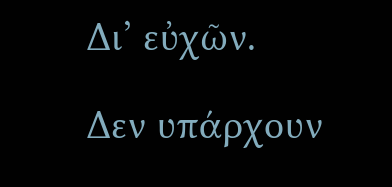Δι’ εὐχῶν.

Δεν υπάρχουν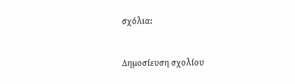σχόλια:

Δημοσίευση σχολίου